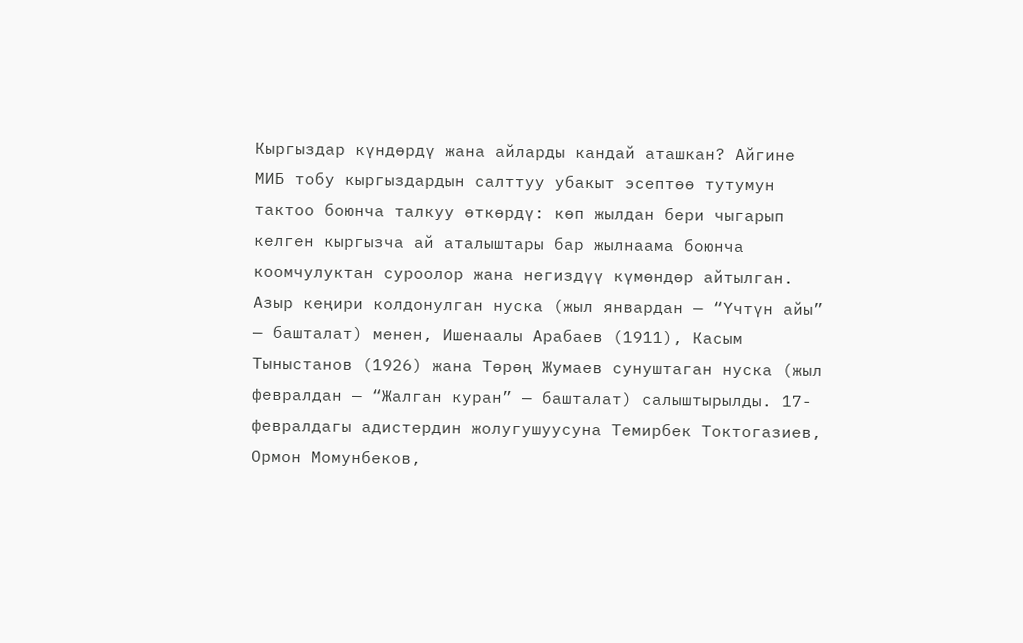Кыргыздар күндөрдү жана айларды кандай аташкан? Айгине МИБ тобу кыргыздардын салттуу убакыт эсептөө тутумун тактоо боюнча талкуу өткөрдү: көп жылдан бери чыгарып келген кыргызча ай аталыштары бар жылнаама боюнча коомчулуктан суроолор жана негиздүү күмөндөр айтылган. Азыр кеңири колдонулган нуска (жыл январдан — “Үчтүн айы” — башталат) менен, Ишенаалы Арабаев (1911), Касым Тыныстанов (1926) жана Төрөң Жумаев сунуштаган нуска (жыл февралдан — “Жалган куран” — башталат) салыштырылды. 17-февралдагы адистердин жолугушуусуна Темирбек Токтогазиев, Ормон Момунбеков,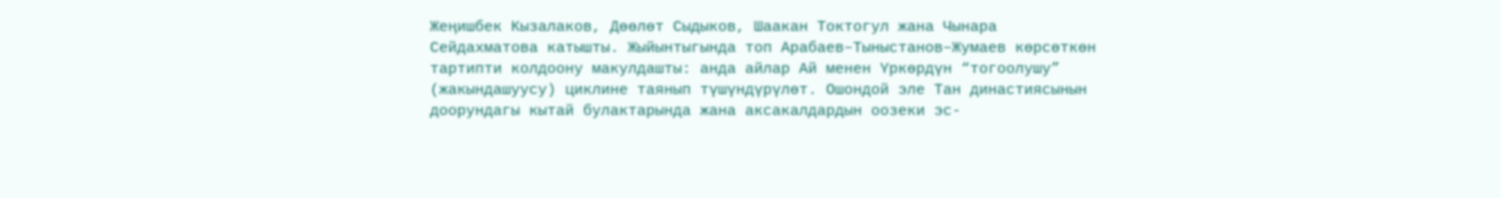Жеңишбек Кызалаков, Дөөлөт Сыдыков, Шаакан Токтогул жана Чынара Сейдахматова катышты. Жыйынтыгында топ Арабаев–Тыныстанов–Жумаев көрсөткөн тартипти колдоону макулдашты: анда айлар Ай менен Үркөрдүн “тогоолушу” (жакындашуусу) циклине таянып түшүндүрүлөт. Ошондой эле Тан династиясынын доорундагы кытай булактарында жана аксакалдардын оозеки эс-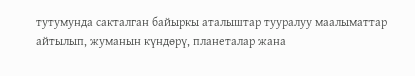тутумунда сакталган байыркы аталыштар тууралуу маалыматтар айтылып, жуманын күндөрү, планеталар жана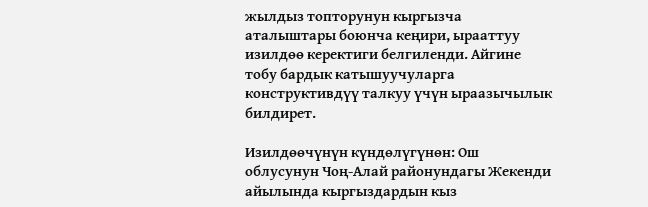жылдыз топторунун кыргызча аталыштары боюнча кеңири, ырааттуу изилдөө керектиги белгиленди. Айгине тобу бардык катышуучуларга конструктивдүү талкуу үчүн ыраазычылык билдирет.

Изилдөөчүнүн күндөлүгүнөн: Ош облусунун Чоң-Алай районундагы Жекенди айылында кыргыздардын кыз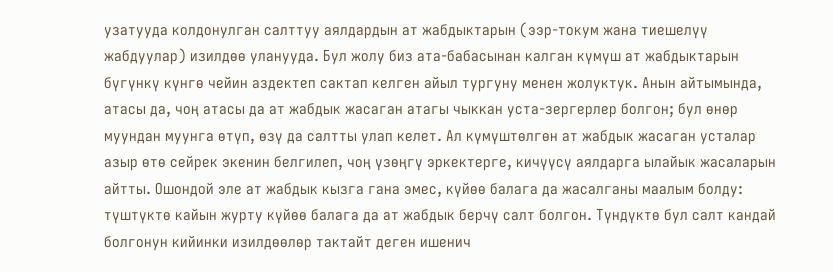узатууда колдонулган салттуу аялдардын ат жабдыктарын (ээр-токум жана тиешелүү жабдуулар) изилдөө уланууда. Бул жолу биз ата-бабасынан калган күмүш ат жабдыктарын бүгүнкү күнгө чейин аздектеп сактап келген айыл тургуну менен жолуктук. Анын айтымында, атасы да, чоң атасы да ат жабдык жасаган атагы чыккан уста-зергерлер болгон; бул өнөр муундан муунга өтүп, өзү да салтты улап келет. Ал күмүштөлгөн ат жабдык жасаган усталар азыр өтө сейрек экенин белгилеп, чоң үзөңгү эркектерге, кичүүсү аялдарга ылайык жасаларын айтты. Ошондой эле ат жабдык кызга гана эмес, күйөө балага да жасалганы маалым болду: түштүктө кайын журту күйөө балага да ат жабдык берчү салт болгон. Түндүктө бул салт кандай болгонун кийинки изилдөөлөр тактайт деген ишенич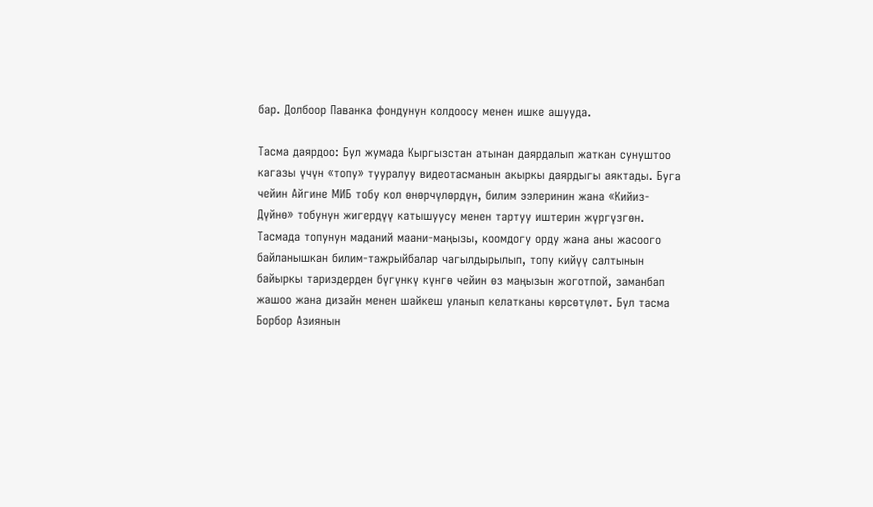бар. Долбоор Паванка фондунун колдоосу менен ишке ашууда.

Тасма даярдоо: Бул жумада Кыргызстан атынан даярдалып жаткан сунуштоо кагазы үчүн «топу» тууралуу видеотасманын акыркы даярдыгы аяктады. Буга чейин Айгине МИБ тобу кол өнөрчүлөрдүн, билим ээлеринин жана «Кийиз-Дүйнө» тобунун жигердүү катышуусу менен тартуу иштерин жүргүзгөн. Тасмада топунун маданий маани-маңызы, коомдогу орду жана аны жасоого байланышкан билим-тажрыйбалар чагылдырылып, топу кийүү салтынын байыркы тариздерден бүгүнкү күнгө чейин өз маңызын жоготпой, заманбап жашоо жана дизайн менен шайкеш уланып келатканы көрсөтүлөт. Бул тасма Борбор Азиянын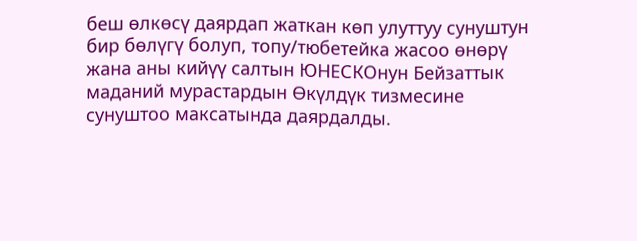беш өлкөсү даярдап жаткан көп улуттуу сунуштун бир бөлүгү болуп, топу/тюбетейка жасоо өнөрү жана аны кийүү салтын ЮНЕСКОнун Бейзаттык маданий мурастардын Өкүлдүк тизмесине сунуштоо максатында даярдалды.